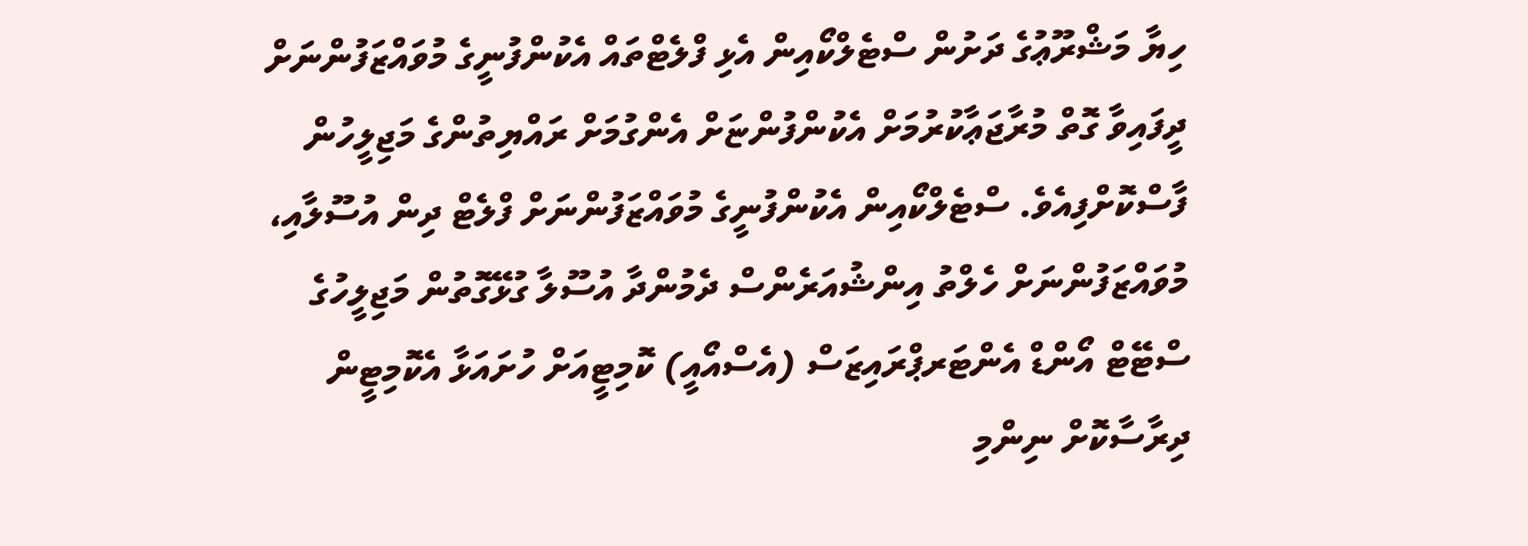ހިޔާ މަޝްރޫޢުގެ ދަށުން ސްޓެލްކޯއިން އެޅި ފްލެޓްތައް އެކުންފުނީގެ މުވައްޒަފުންނަށް ދީފައިވާ ގޮތް މުރާޖަޢާކުރުމަށް އެކުންފުންޏަށް އެންގުމަށް ރައްޔިތުންގެ މަޖިލީހުން ފާސްކޮށްފިއެވެ. ސްޓެލްކޯއިން އެކުންފުނީގެ މުވައްޒަފުންނަށް ފްލެޓް ދިން އުސޫލާއި، މުވައްޒަފުންނަށް ހެލްތު އިންޝުއަރެންސް ދެމުންދާ އުސޫލާ ގުޅޭގޮތުން މަޖިލީހުގެ ސްޓޭޓް އޯންޑް އެންޓަރޕްރައިޒަސް (އެސްއޯއީ) ކޮމިޓީއަށް ހުށައަޅާ އެކޮމިޓީން ދިރާސާކޮށް ނިންމި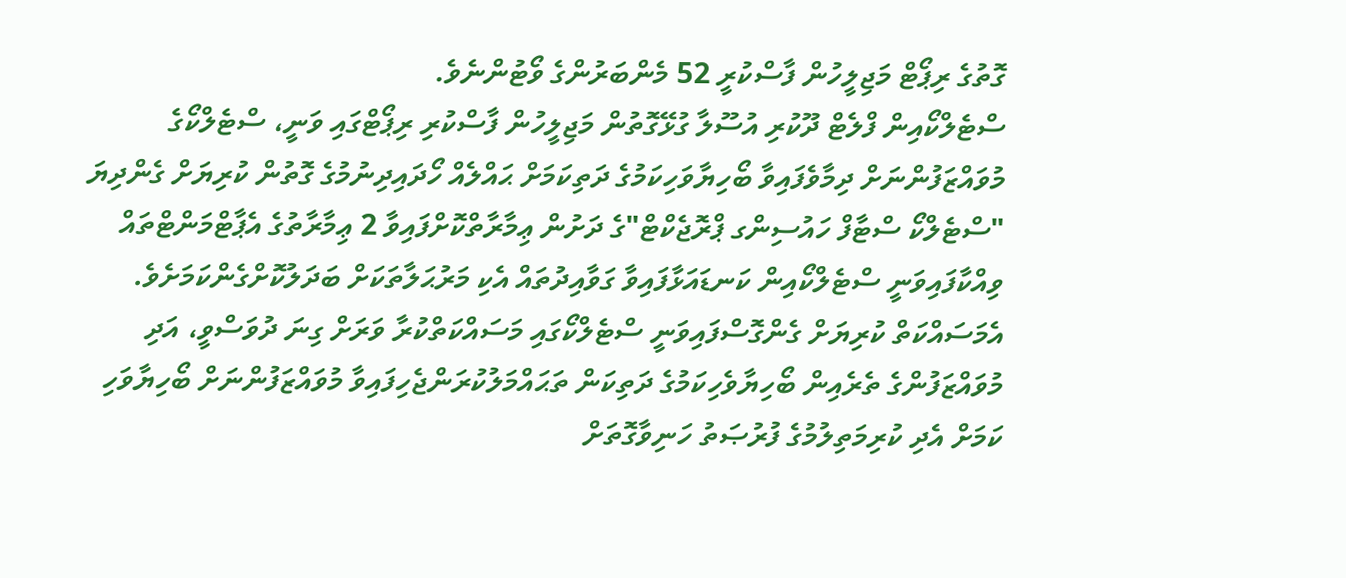ގޮތުގެ ރިޕޯޓް މަޖިލީހުން ފާސްކުރީ 52 މެންބަރުންގެ ވޯޓުންނެވެ.
ސްޓެލްކޯއިން ފްލެޓް ދޫކުރި އުސޫލާ ގުޅޭގޮތުން މަޖިލީހުން ފާސްކުރި ރިޕޯޓްގައި ވަނީ، ސްޓެލްކޯގެ މުވައްޒަފުންނަށް ދިމާވެފައިވާ ބޯހިޔާވަހިކަމުގެ ދަތިކަމަށް ޙައްލެއް ހޯދައިދިނުމުގެ ގޮތުން ކުރިޔަށް ގެންދިޔަ "ސްޓެލްކޯ ސްޓާފް ހައުސިންގ ޕްރޮޖެކްޓް"ގެ ދަށުން ޢިމާރާތްކޮށްފައިވާ 2 ޢިމާރާތުގެ އެޕާޓްމަންޓްތައް ވިއްކާފައިވަނީ ސްޓެލްކޯއިން ކަނޑައަޅާފައިވާ ގަވާއިދުތައް އެކި މަރުޙަލާތަކަށް ބަދަލުކޮށްގެންކަމަށެވެ. އެމަސައްކަތް ކުރިޔަށް ގެންގޮސްފައިވަނީ ސްޓެލްކޯގައި މަސައްކަތްކުރާ ވަރަށް ގިނަ ދުވަސްވީ، އަދި މުވައްޒަފުންގެ ތެރެއިން ބޯހިޔާވެހިކަމުގެ ދަތިކަން ތަޙައްމަލުކުރަންޖެހިފައިވާ މުވައްޒަފުންނަށް ބޯހިޔާވަހި ކަމަށް އެދި ކުރިމަތިލުމުގެ ފުރުޞަތު ހަނިވާގޮތަށް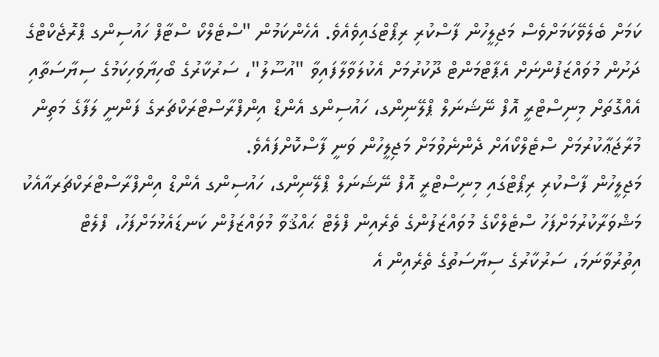ކަމަށް ބެލެވޭކަމަށްވެސް މަޖިލީހުން ފާސްކުރި ރިޕޯޓްގައިވެއެވެ. އެހެންކަމުން "ސްޓެލްކޯ ސްޓާފް ހައުސިންގ ޕްރޮޖެކްޓްގެ ދަށުން މުވައްޒަފުންނަށް އެޕާޓްމަންޓް ދޫކުރުމަށް އެކުލަވާލާފައިވާ "އުސޫލު"، ސަރުކާރުގެ ބޯހިޔާވަހިކަމުގެ ސިޔާސަތާއި އެއްގޮތަށް މިނިސްޓްރީ އޮފް ނޭޝަނަލް ޕްލޭނިންގ، ހައުސިންގ އެންޑް އިންފްރާސްޓްރަކްޗަރގެ ފަންނީ ލަފާގެ މަތިން މުރާޖަޢާކުރުމަށް ސްޓެލްކޯއަށް ދެންނެވުމަށް މަޖިލީހުން ވަނީ ފާސްކޮށްފައެވެ.
މަޖިލީހުން ފާސްކުރި ރިޕޯޓްގައި މިނިސްޓްރީ އޮފް ނޭޝަނަލް ޕްލޭނިންގ، ހައުސިންގ އެންޑް އިންފްރާސްޓްރަކްޗަރއާއެކު މަޝްވަރާކުރުމަށްފަހު ސްޓެލްކޯގެ މުވައްޒަފުންގެ ތެރެއިން ފްލެޓް ޙައްޤުވާ މުވައްޒަފުން ކަނޑައެޅުމަށްފަހު، ފްލެޓް އިތުރުވާނަމަ، ސަރުކާރުގެ ސިޔާސަތުގެ ތެރެއިން އެ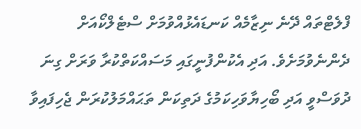ފްލެޓްތައް ދޭނެ ނިޒާމެއް ކަނޑައެޅުއްވުމަށް ސްޓެލްކޯއަށް ދެންނެވުމަށެވެ. އަދި އެކުންފުނީގައި މަސައްކަތްކުރާ ވަރަށް ގިނަ ދުވަސްވީ އަދި ބޯހިޔާވަހިކަމުގެ ދަތިކަން ތަޙައްމަލުކުރަން ޖެހިފައިވާ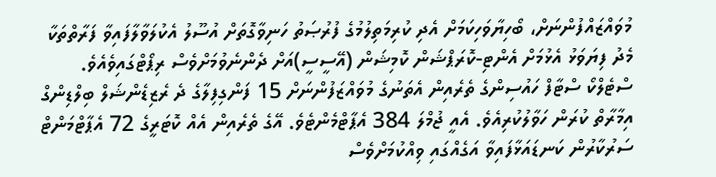މުވައްޒައްފުންނަށް، ބޯހިޔާވަހިކަމަށް އެދި ކުރިމަތިލުމުގެ ފުރުޞަތު ހަނިވާގޮތަށް އުސޫލު އެކުލަވާލާފައިވާ ފަރާތްތަކާ މެދު ފިޔަވަޅު އެޅުމަށް އެންޓި-ކޮރަޕްޝަން ކޮމިޝަން (އޭސީސީ)އަށް ދެންނެވުމަށްވެސް ރިޕޯޓްގައިވެއެވެ.
ސްޓެލްކޯ ސްޓާފް ހައުސިންގެ ތެރެއިން އެތަނުގެ މުވައްޒަފުންނަށް 15 ފަންގިފިލާގެ ދެ ރެޒިޑެންޝަލް ބިލްޑިންގް އިމާރާތް ކުރަން ހަވާލުކުރިއެވެ. އެއީ ޖުމްލަ 384 އެޕާޓްމެންޓެވެ. އޭގެ ތެރެއިން އެއް ކޮޓަރީގެ 72 އެޕާޓްމަންޓް ސަރުކާރުން ކަނޑައަޅާފައިވާ އަގެއްގައި ވިއްކުމަށްވެސް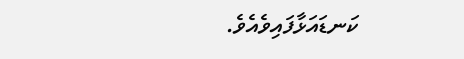ކަނޑައަޅާފައިވެއެވެ.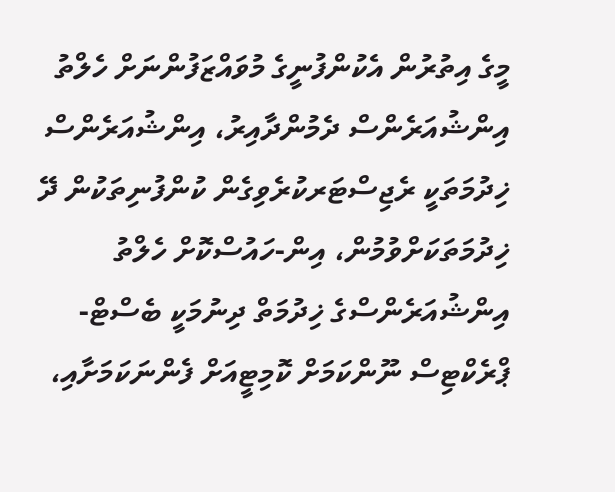މީގެ އިތުރުން އެކުންފުނީގެ މުވައްޒަފުންނަށް ހެލްތު އިންޝުއަރެންސް ދެމުންދާއިރު، އިންޝުއަރެންސް ޚިދުމަތަކީ ރެޖިސްޓަރކުރެވިގެން ކުންފުނިތަކުން ދޭ ޚިދުމަތަކަށްވުމުން، އިން-ހައުސްކޮށް ހެލްތު އިންޝުއަރެންސްގެ ޚިދުމަތް ދިނުމަކީ ބެސްޓް-ޕްރެކްޓިސް ނޫންކަމަށް ކޮމިޓީއަށް ފެންނަކަމަށާއި،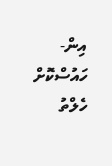އިން-ހައުސްކޮށް ހެލްތު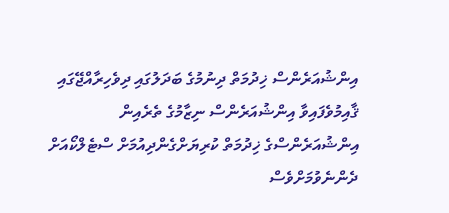އިންޝުއަރެންސް ޚިދުމަތް ދިނުމުގެ ބަދަލުގައި ދިވެހިރާއްޖޭގައި ޤާއިމުވެފައިވާ އިންޝުއަރެންސް ނިޒާމުގެ ތެރެއިން އިންޝުއަރެންސްގެ ޚިދުމަތް ކުރިޔަށްގެންދިއުމަށް ސްޓެލްކޯއަށް ދެންނެވުމަށްވެސް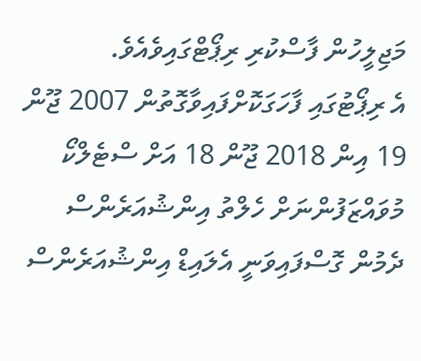މަޖިލީހުން ފާސްކުރި ރިޕޯޓްގައިވެއެވެ.
އެ ރިޕޯޓުގައި ފާހަގަކޮށްފައިވާގޮތުން 2007 ޖޫން 19 އިން 2018 ޖޫން 18 އަށް ސްޓެލްކޯ މުވައްޒަފުންނަށް ހެލްތު އިންޝުއަރެންސް ދެމުން ގޮސްފައިވަނީ އެލައިޑް އިންޝުއަރެންސް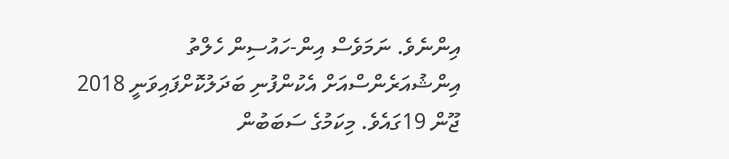އިންނެވެ. ނަމަވެސް އިން-ހައުސިން ހެލްތު އިންޝުއަރެންސްއަށް އެކުންފުނި ބަދަލުކޮށްފައިވަނީ 2018 ޖޫން 19ގައެވެ. މިކަމުގެ ސަބަބުން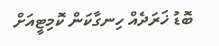ބޮޑު ޚަރަދެއް ހިނގާކަން ކޮމިޓީއަށް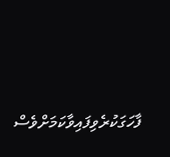ފާހަގަކުރެވިފައިވާކަމަށްވެސް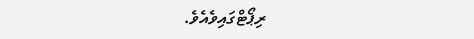ރިޕޯޓްގައިވެއެވެ.